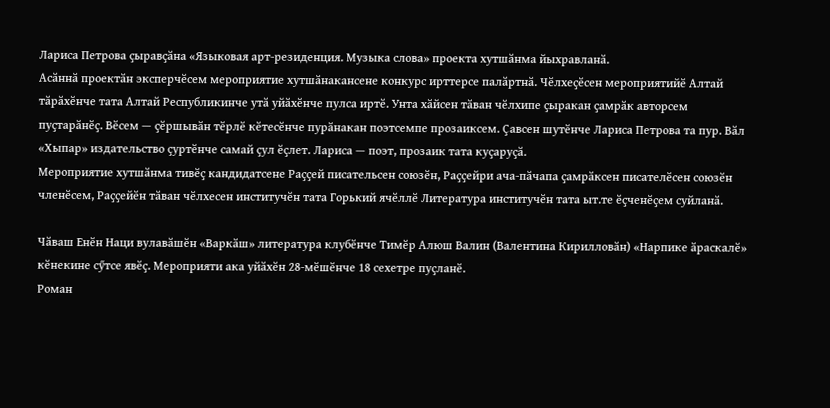Лариса Петрова ҫыравҫӑна «Языковая арт-резиденция. Музыка слова» проекта хутшӑнма йыхравланӑ.
Асӑннӑ проектӑн эксперчӗсем мероприятие хутшӑнакансене конкурс ирттерсе палӑртнӑ. Чӗлхеҫӗсен мероприятийӗ Алтай тӑрӑхӗнче тата Алтай Республикинче утӑ уйӑхӗнче пулса иртӗ. Унта хӑйсен тӑван чӗлхипе ҫыракан ҫамрӑк авторсем пуҫтарӑнӗҫ. Вӗсем — ҫӗршывӑн тӗрлӗ кӗтесӗнче пурӑнакан поэтсемпе прозаиксем. Ҫавсен шутӗнче Лариса Петрова та пур. Вӑл «Хыпар» издательство ҫуртӗнче самай ҫул ӗҫлет. Лариса — поэт, прозаик тата куҫаруҫӑ.
Мероприятие хутшӑнма тивӗҫ кандидатсене Раҫҫей писательсен союзӗн, Раҫҫейри ача-пӑчапа ҫамрӑксен писателӗсен союзӗн членӗсем, Раҫҫейӗн тӑван чӗлхесен институчӗн тата Горький ячӗллӗ Литература институчӗн тата ыт.те ӗҫченӗҫем суйланӑ.

Чӑваш Енӗн Наци вулавӑшӗн «Варкӑш» литература клубӗнче Тимӗр Алюш Валин (Валентина Кирилловӑн) «Нарпике ӑраскалӗ» кӗнекине сӳтсе явӗҫ. Мероприяти ака уйӑхӗн 28-мӗшӗнче 18 сехетре пуҫланӗ.
Роман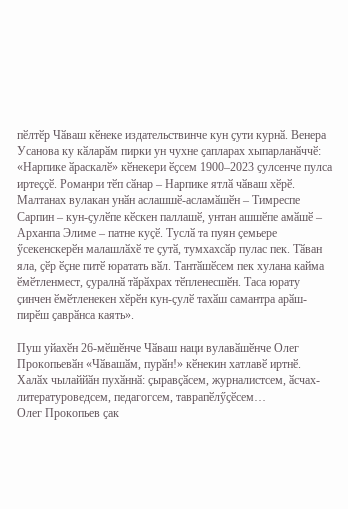пӗлтӗр Чӑваш кӗнеке издательствинче кун ҫути курнӑ. Венера Усанова ку кӑларӑм пирки ун чухне ҫапларах хыпарланӑччӗ: «Нарпике ӑраскалӗ» кӗнекери ӗҫсем 1900–2023 ҫулсенче пулса иртеҫҫӗ. Романри тӗп сӑнар – Нарпике ятлӑ чӑваш хӗрӗ. Малтанах вулакан унӑн аслашшӗ-асламӑшӗн – Тимреспе Сарпин – кун-ҫулӗпе кӗскен паллашӗ, унтан ашшӗпе амӑшӗ – Арханпа Элиме – патне куҫӗ. Туслӑ та пуян ҫемьере ӳсекенскерӗн малашлӑхӗ те ҫутӑ, тумхахсӑр пулас пек. Тӑван яла, ҫӗр ӗҫне питӗ юратать вӑл. Тантӑшӗсем пек хулана кайма ӗмӗтленмест, ҫуралнӑ тӑрӑхрах тӗпленесшӗн. Таса юрату ҫинчен ӗмӗтленекен хӗрӗн кун-ҫулӗ тахӑш самантра арӑш-пирӗш ҫаврӑнса каять».

Пуш уйахӗн 26-мӗшӗнче Чӑваш наци вулавӑшӗнче Олег Прокопьевӑн «Чӑвашӑм, пурӑн!» кӗнекин хатлавӗ иртнӗ. Халӑх чылаййӑн пухӑннӑ: ҫыравҫӑсем, журналистсем, ӑсчах-литературоведсем, педагогсем, таврапӗлӳҫӗсем…
Олег Прокопьев ҫак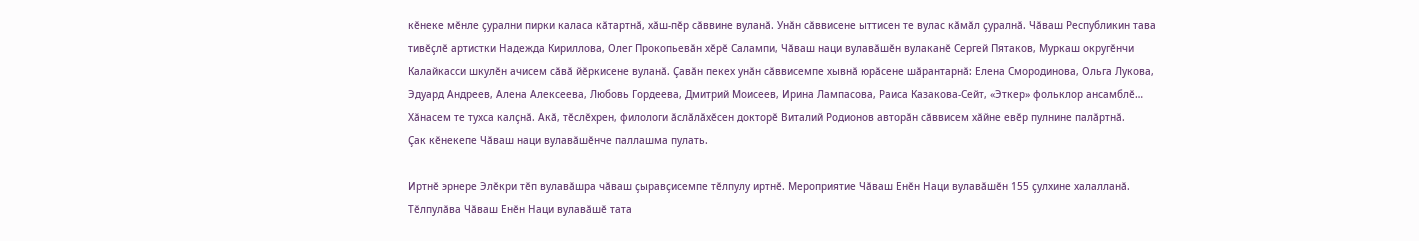кӗнеке мӗнле ҫурални пирки каласа кӑтартнӑ, хӑш-пӗр сӑввине вуланӑ. Унӑн сӑввисене ыттисен те вулас кӑмӑл ҫуралнӑ. Чӑваш Республикин тава тивӗҫлӗ артистки Надежда Кириллова, Олег Прокопьевӑн хӗрӗ Салампи, Чӑваш наци вулавӑшӗн вулаканӗ Сергей Пятаков, Муркаш округӗнчи Калайкасси шкулӗн ачисем сӑвӑ йӗркисене вуланӑ. Ҫавӑн пекех унӑн сӑввисемпе хывнӑ юрӑсене шӑрантарнӑ: Елена Смородинова, Ольга Лукова, Эдуард Андреев, Алена Алексеева, Любовь Гордеева, Дмитрий Моисеев, Ирина Лампасова, Раиса Казакова-Сейт, «Эткер» фольклор ансамблӗ…
Хӑнасем те тухса калҫнӑ. Акӑ, тӗслӗхрен, филологи ӑслӑлӑхӗсен докторӗ Виталий Родионов авторӑн сӑввисем хӑйне евӗр пулнине палӑртнӑ.
Ҫак кӗнекепе Чӑваш наци вулавӑшӗнче паллашма пулать.

Иртнӗ эрнере Элӗкри тӗп вулавӑшра чӑваш ҫыравҫисемпе тӗлпулу иртнӗ. Мероприятие Чӑваш Енӗн Наци вулавӑшӗн 155 ҫулхине халалланӑ. Тӗлпулӑва Чӑваш Енӗн Наци вулавӑшӗ тата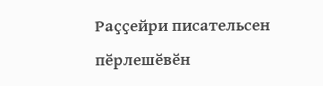Раҫҫейри писательсен пӗрлешӗвӗн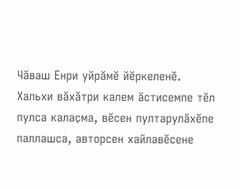Чӑваш Енри уйрӑмӗ йӗркеленӗ.
Хальхи вӑхӑтри калем ӑстисемпе тӗл пулса калаҫма, вӗсен пултарулӑхӗпе паллашса, авторсен хайлавӗсене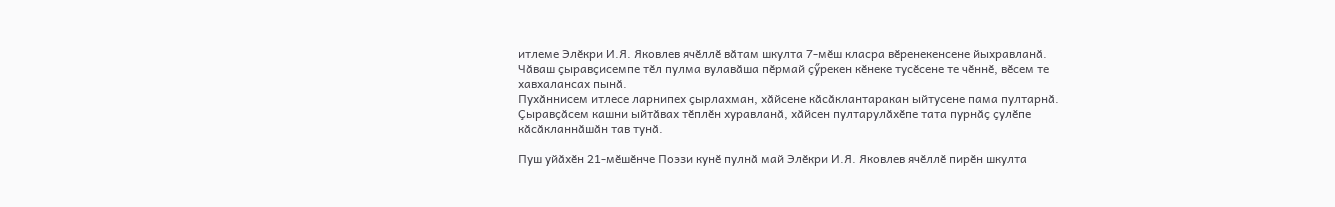итлеме Элӗкри И.Я. Яковлев ячӗллӗ вӑтам шкулта 7-мӗш класра вӗренекенсене йыхравланӑ.
Чӑваш ҫыравҫисемпе тӗл пулма вулавӑша пӗрмай ҫӳрекен кӗнеке тусӗсене те чӗннӗ, вӗсем те хавхалансах пынӑ.
Пухӑннисем итлесе ларнипех ҫырлахман, хӑйсене кӑсӑклантаракан ыйтусене пама пултарнӑ. Ҫыравҫӑсем кашни ыйтӑвах тӗплӗн хуравланӑ, хӑйсен пултарулӑхӗпе тата пурнӑҫ ҫулӗпе кӑсӑкланнӑшӑн тав тунӑ.

Пуш уйӑхӗн 21-мӗшӗнче Поэзи кунӗ пулнӑ май Элӗкри И.Я. Яковлев ячӗллӗ пирӗн шкулта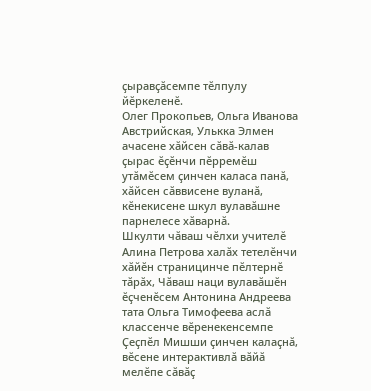ҫыравҫӑсемпе тӗлпулу йӗркеленӗ.
Олег Прокопьев, Ольга Иванова Австрийская, Улькка Элмен ачасене хӑйсен сӑвӑ-калав ҫырас ӗҫӗнчи пӗрремӗш утӑмӗсем ҫинчен каласа панӑ, хӑйсен сӑввисене вуланӑ, кӗнекисене шкул вулавӑшне парнелесе хӑварнӑ.
Шкулти чӑваш чӗлхи учителӗ Алина Петрова халӑх тетелӗнчи хӑйӗн страницинче пӗлтернӗ тӑрӑх, Чӑваш наци вулавӑшӗн ӗҫченӗсем Антонина Андреева тата Ольга Тимофеева аслӑ классенче вӗренекенсемпе Ҫеҫпӗл Мишши ҫинчен калаҫнӑ, вӗсене интерактивлӑ вӑйӑ мелӗпе сӑвӑҫ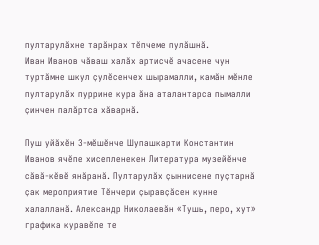пултарулӑхне тарӑнрах тӗпчеме пулӑшнӑ.
Иван Иванов чӑваш халӑх артисчӗ ачасене чун туртӑмне шкул ҫулӗсенчех шырамалли, камӑн мӗнле пултарулӑх пуррине кура ӑна аталантарса пымалли ҫинчен палӑртса хӑварнӑ.

Пуш уйӑхӗн 3-мӗшӗнче Шупашкарти Константин Иванов ячӗпе хисепленекен Литература музейӗнче сӑвӑ-кӗвӗ янӑранӑ. Пултарулӑх ҫыннисене пуҫтарнӑ ҫак мероприятие Тӗнчери ҫыравҫӑсен кунне халалланӑ. Александр Николаевӑн «Тушь, перо, хут» графика куравӗпе те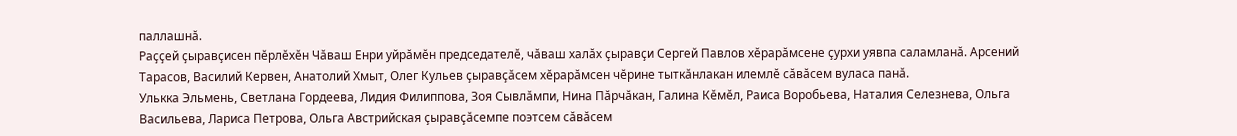паллашнӑ.
Раҫҫей ҫыравҫисен пӗрлӗхӗн Чӑваш Енри уйрӑмӗн председателӗ, чӑваш халӑх ҫыравҫи Сергей Павлов хӗрарӑмсене ҫурхи уявпа саламланӑ. Арсений Тарасов, Василий Кервен, Анатолий Хмыт, Олег Кульев ҫыравҫӑсем хӗрарӑмсен чӗрине тыткӑнлакан илемлӗ сӑвӑсем вуласа панӑ.
Улькка Эльмень, Светлана Гордеева, Лидия Филиппова, Зоя Сывлӑмпи, Нина Пӑрчӑкан, Галина Кӗмӗл, Раиса Воробьева, Наталия Селезнева, Ольга Васильева, Лариса Петрова, Ольга Австрийская ҫыравҫӑсемпе поэтсем сӑвӑсем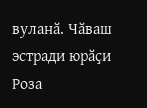вуланӑ. Чӑваш эстради юрӑҫи Роза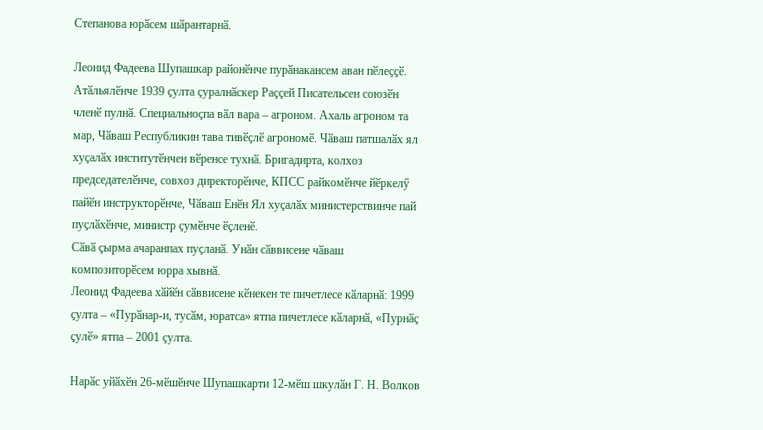Степанова юрӑсем шӑрантарнӑ.

Леонид Фадеева Шупашкар районӗнче пурӑнакансем аван пӗлеҫҫӗ. Атӑльялӗнче 1939 ҫулта ҫуралнӑскер Раҫҫей Писательсен союзӗн членӗ пулнӑ. Специальноҫпа вӑл вара – агроном. Ахаль агроном та мар, Чӑваш Республикин тава тивӗҫлӗ агрономӗ. Чӑваш патшалӑх ял хуҫалӑх институтӗнчен вӗренсе тухнӑ. Бригадирта, колхоз председателӗнче, совхоз директорӗнче, КПСС райкомӗнче йӗркелӳ пайӗн инструкторӗнче, Чӑваш Енӗн Ял хуҫалӑх министерствинче пай пуҫлӑхӗнче, министр ҫумӗнче ӗҫленӗ.
Сӑвӑ ҫырма ачаранпах пуҫланӑ. Унӑн сӑввисене чӑваш композиторӗсем юрра хывнӑ.
Леонид Фадеева хӑйӗн сӑввисене кӗнекен те пичетлесе кӑларнӑ: 1999 ҫулта – «Пурӑнар-и, тусӑм, юратса» ятпа пичетлесе кӑларнӑ, «Пурнӑҫ ҫулӗ» ятпа – 2001 ҫулта.

Нарӑс уйӑхӗн 26-мӗшӗнче Шупашкарти 12-мӗш шкулӑн Г. Н. Волков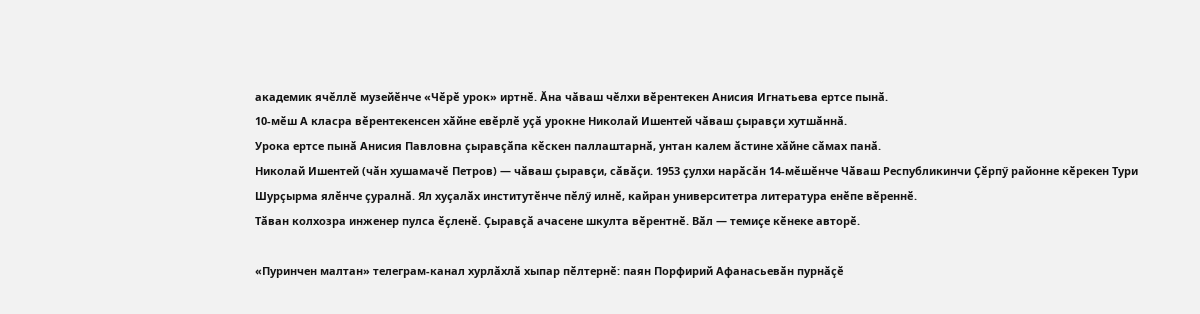академик ячӗллӗ музейӗнче «Чӗрӗ урок» иртнӗ. Ӑна чӑваш чӗлхи вӗрентекен Анисия Игнатьева ертсе пынӑ.
10-мӗш А класра вӗрентекенсен хӑйне евӗрлӗ уҫӑ урокне Николай Ишентей чӑваш ҫыравҫи хутшӑннӑ.
Урока ертсе пынӑ Анисия Павловна ҫыравҫӑпа кӗскен паллаштарнӑ, унтан калем ӑстине хӑйне сӑмах панӑ.
Николай Ишентей (чӑн хушамачӗ Петров) — чӑваш ҫыравҫи, сӑвӑҫи. 1953 ҫулхи нарӑсӑн 14-мӗшӗнче Чӑваш Республикинчи Ҫӗрпӳ районне кӗрекен Тури Шурҫырма ялӗнче ҫуралнӑ. Ял хуҫалӑх институтӗнче пӗлӳ илнӗ, кайран университетра литература енӗпе вӗреннӗ.
Тӑван колхозра инженер пулса ӗҫленӗ. Ҫыравҫӑ ачасене шкулта вӗрентнӗ. Вӑл — темиҫе кӗнеке авторӗ.

«Пуринчен малтан» телеграм-канал хурлӑхлӑ хыпар пӗлтернӗ: паян Порфирий Афанасьевӑн пурнӑҫӗ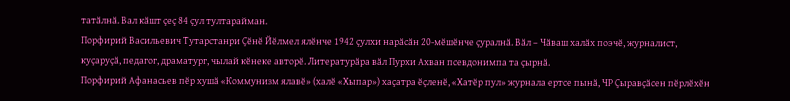татӑлнӑ. Вал кӑшт ҫеҫ 84 ҫул тултарайман.
Порфирий Васильевич Тутарстанри Ҫӗнӗ Йӗлмел ялӗнче 1942 ҫулхи нарӑсӑн 20-мӗшӗнче ҫуралнӑ. Вӑл – Чӑваш халӑх поэчӗ, журналист, куҫаруҫӑ, педагог, драматург, чылай кӗнеке авторӗ. Литературӑра вӑл Пурхи Ахван псевдонимпа та ҫырнӑ.
Порфирий Афанасьев пӗр хушӑ «Коммунизм ялавӗ» (халӗ «Хыпар») хаҫатра ӗҫленӗ, «Хатӗр пул» журнала ертсе пынӑ, ЧР Ҫыравҫӑсен пӗрлӗхӗн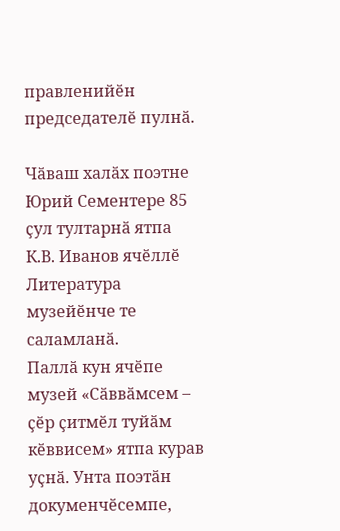правленийӗн председателӗ пулнӑ.

Чӑваш халӑх поэтне Юрий Сементере 85 ҫул тултарнӑ ятпа К.В. Иванов ячӗллӗ Литература музейӗнче те саламланӑ.
Паллӑ кун ячӗпе музей «Сӑввӑмсем – ҫӗр ҫитмӗл туйӑм кӗввисем» ятпа курав уҫнӑ. Унта поэтӑн докуменчӗсемпе,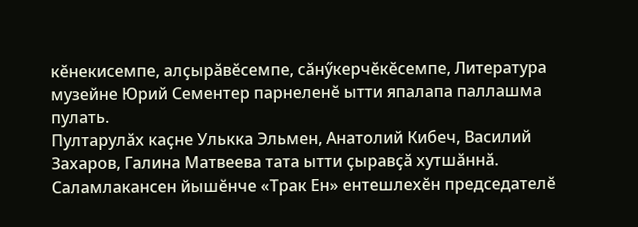кӗнекисемпе, алҫырӑвӗсемпе, сӑнӳкерчӗкӗсемпе, Литература музейне Юрий Сементер парнеленӗ ытти япалапа паллашма пулать.
Пултарулӑх каҫне Улькка Эльмен, Анатолий Кибеч, Василий Захаров, Галина Матвеева тата ытти ҫыравҫӑ хутшӑннӑ. Саламлакансен йышӗнче «Трак Ен» ентешлехӗн председателӗ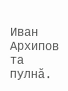Иван Архипов та пулнӑ.